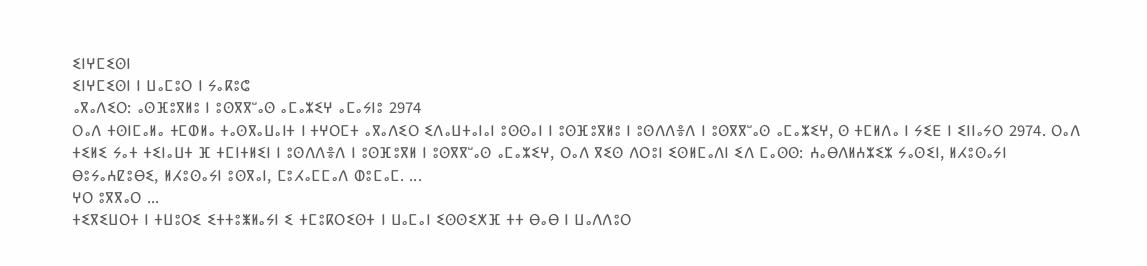ⵉⵏⵖⵎⵉⵙⵏ
ⵉⵏⵖⵎⵉⵙⵏ ⵏ ⵡⴰⵎⵓⵔ ⵏ ⵢⴰⴽⵓⵛ
ⴰⴳⴰⴷⵉⵔ: ⴰⵙⴼⵓⴳⵍⵓ ⵏ ⵓⵙⴳⴳⵯⴰⵙ ⴰⵎⴰⵣⵉⵖ ⴰⵎⴰⵢⵏⵓ 2974
ⵔⴰⴷ ⵜⵙⵏⵎⴰⵍⴰ ⵜⵎⵀⵍⴰ ⵜⴰⵙⴳⴰⵡⴰⵏⵜ ⵏ ⵜⵖⵔⵎⵜ ⴰⴳⴰⴷⵉⵔ ⵉⴷⴰⵡⵜⴰⵏⴰⵏ ⵓⵙⵙⴰⵏ ⵏ ⵓⵙⴼⵓⴳⵍⵓ ⵏ ⵓⵙⴷⴷⴻⴷ ⵏ ⵓⵙⴳⴳⵯⴰⵙ ⴰⵎⴰⵣⵉⵖ, ⵙ ⵜⵎⵍⴷⴰ ⵏ ⵢⵉⴹ ⵏ ⵉⵏⵏⴰⵢⵔ 2974. ⵔⴰⴷ ⵜⵉⵍⵉ ⵢⴰⵜ ⵜⵉⵏⴰⵡⵜ ⴼ ⵜⵎⵏⵜⵍⵉⵏ ⵏ ⵓⵙⴷⴷⴻⴷ ⵏ ⵓⵙⴼⵓⴳⵍ ⵏ ⵓⵙⴳⴳⵯⴰⵙ ⴰⵎⴰⵣⵉⵖ, ⵔⴰⴷ ⴳⵉⵙ ⴷⵔⵓⵏ ⵉⵙⵍⵎⴰⴷⵏ ⵉⴷ ⵎⴰⵙⵙ: ⵄⴰⴱⴷⵍⵄⵣⵉⵣ ⵢⴰⵙⵉⵏ, ⵍⵃⵓⵙⴰⵢⵏ ⴱⵓⵢⴰⵄⵇⵓⴱⵉ, ⵍⵃⵓⵙⴰⵢⵏ ⵓⵙⴳⴰⵏ, ⵎⵓⵃⴰⵎⵎⴰⴷ ⵀⵓⵎⴰⵎ. ...
ⵖⵔ ⵓⴳⴳⴰⵔ ...
ⵜⵉⴳⵉⵡⵔⵜ ⵏ ⵜⵡⵓⵔⵉ ⵉⵜⵜⵓⵥⵍⴰⵢⵏ ⵉ ⵜⵎⵓⴽⵔⵉⵙⵜ ⵏ ⵡⴰⵎⴰⵏ ⵉⵙⵙⵉⵅⴼ ⵜⵜ ⴱⴰⴱ ⵏ ⵡⴰⴷⴷⵓⵔ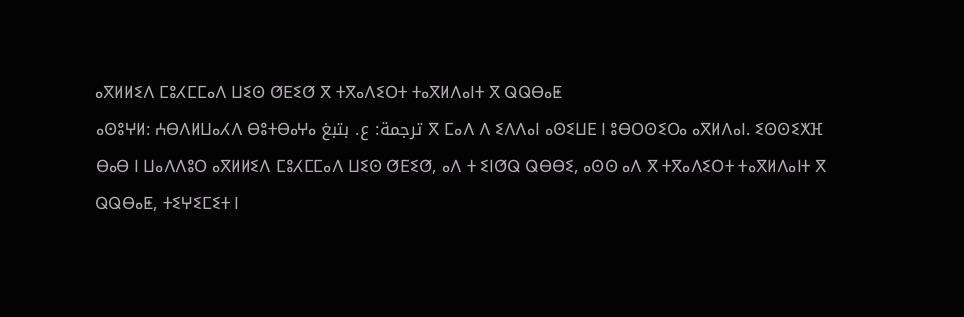ⴰⴳⵍⵍⵉⴷ ⵎⵓⵃⵎⵎⴰⴷ ⵡⵉⵙ ⵚⴹⵉⵚ ⴳ ⵜⴳⴰⴷⵉⵔⵜ ⵜⴰⴳⵍⴷⴰⵏⵜ ⴳ ⵕⵕⴱⴰⵟ
ⴰⵙⵓⵖⵍ: ⵄⴱⴷⵍⵡⴰⵃⴷ ⴱⵓⵜⴱⴰⵖⴰ ترجمة: ع. بتبغ ⴳ ⵎⴰⴷ ⴷ ⵉⴷⴷⴰⵏ ⴰⵙⵉⵡⴹ ⵏ ⵓⴱⵔⵙⵉⵔⴰ ⴰⴳⵍⴷⴰⵏ. ⵉⵙⵙⵉⵅⴼ ⴱⴰⴱ ⵏ ⵡⴰⴷⴷⵓⵔ ⴰⴳⵍⵍⵉⴷ ⵎⵓⵃⵎⵎⴰⴷ ⵡⵉⵙ ⵚⴹⵉⵚ, ⴰⴷ ⵜ ⵉⵏⵚⵕ ⵕⴱⴱⵉ, ⴰⵙⵙ ⴰⴷ ⴳ ⵜⴳⴰⴷⵉⵔⵜ ⵜⴰⴳⵍⴷⴰⵏⵜ ⴳ ⵕⵕⴱⴰⵟ, ⵜⵉⵖⵉⵎⵉⵜ ⵏ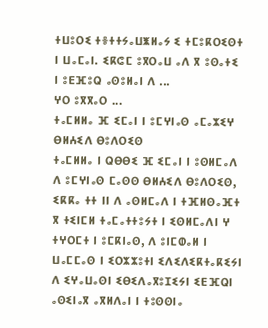ⵜⵡⵓⵔⵉ ⵜⴻⵜⵜⵢⴰⵡⵥⵍⴰⵢ ⵉ ⵜⵎⵓⴽⵔⵉⵙⵜ ⵏ ⵡⴰⵎⴰⵏ. ⵉⴽⵛⵎ ⵓⴳⵔⴰⵡ ⴰⴷ ⴳ ⵓⵙⴰⵜⵉ ⵏ ⵓⴹⴼⵓⵕ ⴰⵙⵓⵍⴰⵏ ⴷ ...
ⵖⵔ ⵓⴳⴳⴰⵔ ...
ⵜⴰⵎⵍⵍⴰ ⴼ ⵉⵎⴰⵏ ⵏ ⵓⵎⵖⵏⴰⵙ ⴰⵎⴰⵣⵉⵖ ⴱⵍⵄⵉⴷ ⴱⵓⴷⵔⵉⵙ
ⵜⴰⵎⵍⵍⴰ ⵏ ⵕⴱⴱⵉ ⴼ ⵉⵎⴰⵏ ⵏ ⵓⵙⵍⵎⴰⴷ ⴷ ⵓⵎⵖⵏⴰⵙ ⵎⴰⵙⵙ ⴱⵍⵄⵉⴷ ⴱⵓⴷⵔⵉⵙ, ⵉⴽⴽⴰ ⵜⵜ ⵏⵏ ⴷ ⴰⵙⵍⵎⴰⴷ ⵏ ⵜⴼⵍⵙⴰⴼⵜ ⴳ ⵜⵉⵏⵎⵍ ⵜⴰⵎⴰⵜⵜⵓⵢⵜ ⵏ ⵉⵙⵍⵎⴰⴷⵏ ⵖ ⵜⵖⵔⵎⵜ ⵏ ⵓⵎⴽⵏⴰⵙ, ⴷ ⵓⵏⵎⵀⴰⵍ ⵏ ⵡⴰⵎⵎⴰⵙ ⵏ ⵉⵔⵣⵣⵓⵜⵏ ⵉⴷⵉⴷⵉⴽⵜⴰⴽⵉⵢⵏ ⴷ ⵉⵖⴰⵡⴰⵙⵏ ⵉⴱⵉⴷⴰⴳⵓⵊⵉⵢⵏ ⵉⴹⴼⵕⵏ ⴰⵙⵉⵏⴰⴳ ⴰⴳⵍⴷⴰⵏ ⵏ ⵜⵓⵙⵙⵏⴰ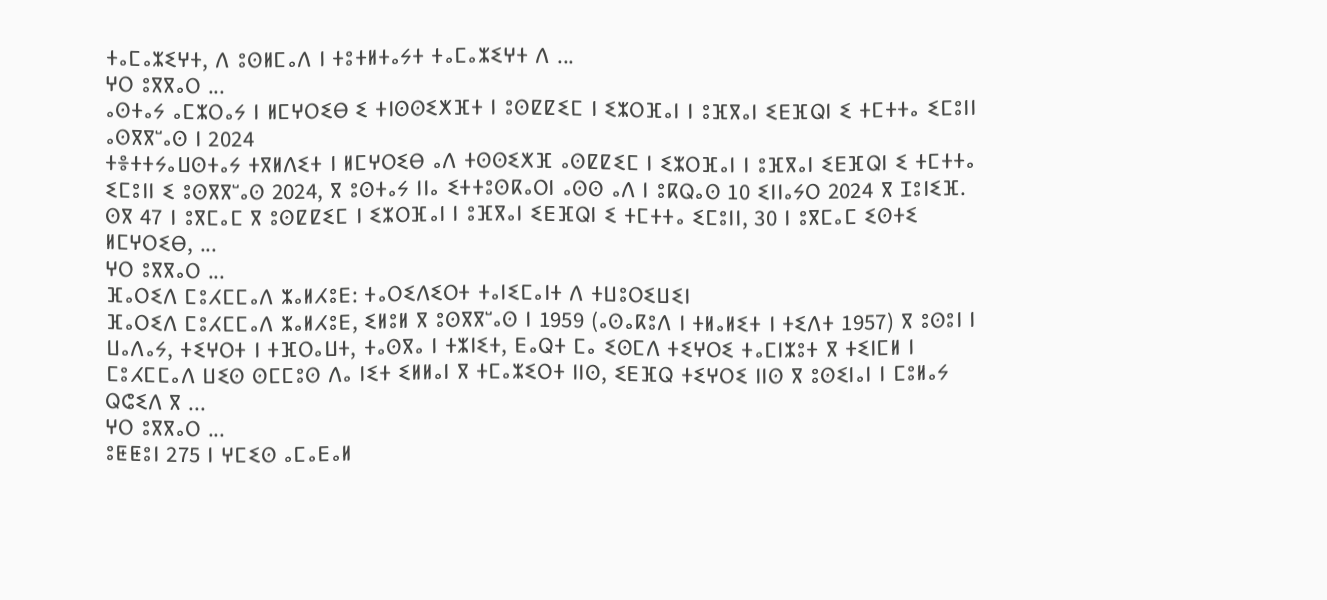ⵜⴰⵎⴰⵣⵉⵖⵜ, ⴷ ⵓⵙⵍⵎⴰⴷ ⵏ ⵜⵓⵜⵍⵜⴰⵢⵜ ⵜⴰⵎⴰⵣⵉⵖⵜ ⴷ ...
ⵖⵔ ⵓⴳⴳⴰⵔ ...
ⴰⵙⵜⴰⵢ ⴰⵎⵣⵔⴰⵢ ⵏ ⵍⵎⵖⵔⵉⴱ ⵉ ⵜⵏⵙⵙⵉⵅⴼⵜ ⵏ ⵓⵙⵇⵇⵉⵎ ⵏ ⵉⵣⵔⴼⴰⵏ ⵏ ⵓⴼⴳⴰⵏ ⵉⴹⴼⵕⵏ ⵉ ⵜⵎⵜⵜⴰ ⵉⵎⵓⵏⵏ ⴰⵙⴳⴳⵯⴰⵙ ⵏ 2024
ⵜⴻⵜⵜⵢⴰⵡⵙⵜⴰⵢ ⵜⴳⵍⴷⵉⵜ ⵏ ⵍⵎⵖⵔⵉⴱ ⴰⴷ ⵜⵙⵙⵉⵅⴼ ⴰⵙⵇⵇⵉⵎ ⵏ ⵉⵣⵔⴼⴰⵏ ⵏ ⵓⴼⴳⴰⵏ ⵉⴹⴼⵕⵏ ⵉ ⵜⵎⵜⵜⴰ ⵉⵎⵓⵏⵏ ⵉ ⵓⵙⴳⴳⵯⴰⵙ 2024, ⴳ ⵓⵙⵜⴰⵢ ⵏⵏⴰ ⵉⵜⵜⵓⵙⴽⴰⵔⵏ ⴰⵙⵙ ⴰⴷ ⵏ ⵓⴽⵕⴰⵙ 10 ⵉⵏⵏⴰⵢⵔ 2024 ⴳ ⵊⵓⵏⵉⴼ. ⵙⴳ 47 ⵏ ⵓⴳⵎⴰⵎ ⴳ ⵓⵙⵇⵇⵉⵎ ⵏ ⵉⵣⵔⴼⴰⵏ ⵏ ⵓⴼⴳⴰⵏ ⵉⴹⴼⵕⵏ ⵉ ⵜⵎⵜⵜⴰ ⵉⵎⵓⵏⵏ, 30 ⵏ ⵓⴳⵎⴰⵎ ⵉⵙⵜⵉ ⵍⵎⵖⵔⵉⴱ, ...
ⵖⵔ ⵓⴳⴳⴰⵔ ...
ⴼⴰⵔⵉⴷ ⵎⵓⵃⵎⵎⴰⴷ ⵣⴰⵍⵃⵓⴹ: ⵜⴰⵔⵉⴷⵉⵔⵜ ⵜⴰⵏⵉⵎⴰⵏⵜ ⴷ ⵜⵡⵓⵔⵉⵡⵉⵏ
ⴼⴰⵔⵉⴷ ⵎⵓⵃⵎⵎⴰⴷ ⵣⴰⵍⵃⵓⴹ, ⵉⵍⵓⵍ ⴳ ⵓⵙⴳⴳⵯⴰⵙ ⵏ 1959 (ⴰⵙⴰⴽⵓⴷ ⵏ ⵜⵍⴰⵍⵉⵜ ⵏ ⵜⵉⴷⵜ 1957) ⴳ ⵓⵙⵓⵏ ⵏ ⵡⴰⴷⴰⵢ, ⵜⵉⵖⵔⵜ ⵏ ⵜⴼⵔⴰⵡⵜ, ⵜⴰⵙⴳⴰ ⵏ ⵜⵣⵏⵉⵜ, ⴹⴰⵕⵜ ⵎⴰ ⵉⵙⵎⴷ ⵜⵉⵖⵔⵉ ⵜⴰⵎⵏⵣⵓⵜ ⴳ ⵜⵉⵏⵎⵍ ⵏ ⵎⵓⵃⵎⵎⴰⴷ ⵡⵉⵙ ⵙⵎⵎⵓⵙ ⴷⴰ ⵏⵉⵜ ⵉⵍⵍⴰⵏ ⴳ ⵜⵎⴰⵣⵉⵔⵜ ⵏⵏⵙ, ⵉⴹⴼⵕ ⵜⵉⵖⵔⵉ ⵏⵏⵙ ⴳ ⵓⵙⵉⵏⴰⵏ ⵏ ⵎⵓⵍⴰⵢ ⵕⵛⵉⴷ ⴳ ...
ⵖⵔ ⵓⴳⴳⴰⵔ ...
ⵓⵟⵟⵓⵏ 275 ⵏ ⵖⵎⵉⵙ ⴰⵎⴰⴹⴰⵍ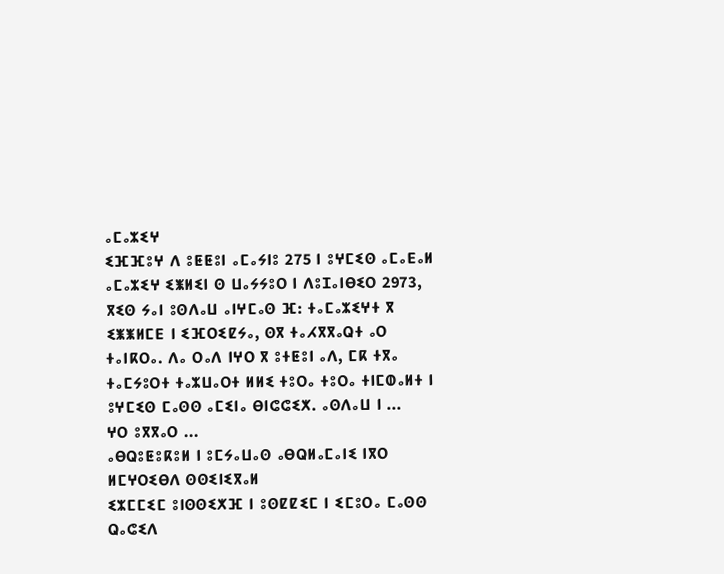ⴰⵎⴰⵣⵉⵖ
ⵉⴼⴼⵓⵖ ⴷ ⵓⵟⵟⵓⵏ ⴰⵎⴰⵢⵏⵓ 275 ⵏ ⵓⵖⵎⵉⵙ ⴰⵎⴰⴹⴰⵍ ⴰⵎⴰⵣⵉⵖ ⵉⵥⵍⵉⵏ ⵙ ⵡⴰⵢⵢⵓⵔ ⵏ ⴷⵓⵊⴰⵏⴱⵉⵔ 2973, ⴳⵉⵙ ⵢⴰⵏ ⵓⵙⴷⴰⵡ ⴰⵏⵖⵎⴰⵙ ⴼ: ⵜⴰⵎⴰⵣⵉⵖⵜ ⴳ ⵉⵥⵥⵍⵎⴹ ⵏ ⵉⴼⵔⵉⵇⵢⴰ, ⵙⴳ ⵜⴰⵃⴳⴳⴰⵕⵜ ⴰⵔ ⵜⴰⵏⴽⵔⴰ. ⴷⴰ ⵔⴰⴷ ⵏⵖⵔ ⴳ ⵓⵜⵟⵓⵏ ⴰⴷ, ⵎⴽ ⵜⴳⴰ ⵜⴰⵎⵢⵓⵔⵜ ⵜⴰⵣⵡⴰⵔⵜ ⵍⵍⵉ ⵜⵓⵔⴰ ⵜⵓⵔⴰ ⵜⵏⵎⵀⴰⵍⵜ ⵏ ⵓⵖⵎⵉⵙ ⵎⴰⵙⵙ ⴰⵎⵉⵏⴰ ⴱⵏⵛⵛⵉⵅ. ⴰⵙⴷⴰⵡ ⵏ ...
ⵖⵔ ⵓⴳⴳⴰⵔ ...
ⴰⴱⵕⵓⵟⵓⴽⵓⵍ ⵏ ⵓⵎⵢⴰⵡⴰⵙ ⴰⴱⵕⵍⴰⵎⴰⵏⵉ ⵏⴳⵔ ⵍⵎⵖⵔⵉⴱⴷ ⵙⵙⵉⵏⵉⴳⴰⵍ
ⵉⵣⵎⵎⵉⵎ ⵓⵏⵙⵙⵉⵅⴼ ⵏ ⵓⵙⵇⵇⵉⵎ ⵏ ⵉⵎⵓⵔⴰ ⵎⴰⵙⵙ ⵕⴰⵛⵉⴷ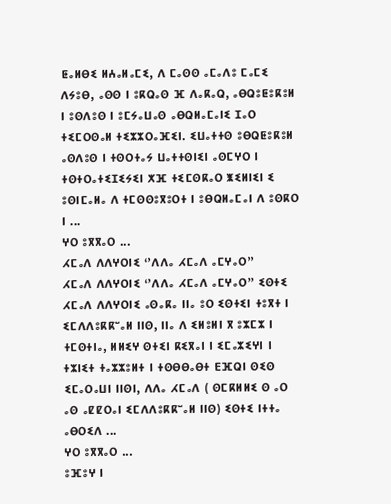ⵟⴰⵍⴱⵉ ⵍⵄⴰⵍⴰⵎⵉ, ⴷ ⵎⴰⵙⵙ ⴰⵎⴰⴷⵓ ⵎⴰⵎⵉ ⴷⵢⵓⴱ, ⴰⵙⵙ ⵏ ⵓⴽⵕⴰⵙ ⴼ ⴷⴰⴽⴰⵕ, ⴰⴱⵕⵓⵟⵓⴽⵓⵍ ⵏ ⵓⵙⴷⵓⵙ ⵏ ⵓⵎⵢⴰⵡⴰⵙ ⴰⴱⵕⵍⴰⵎⴰⵏⵉ ⵊⴰⵔ ⵜⵉⵎⵔⵙⴰⵍ ⵜⵉⵣⵣⵔⴰⴼⵉⵏ. ⵉⵡⴰⵜⵜⵙ ⵓⴱⵕⵟⵓⴽⵓⵍ ⴰⵙⴷⵓⵙ ⵏ ⵜⵙⵔⵜⴰⵢ ⵡⴰⵜⵜⵙⵏⵉⵏ ⴰⵙⵎⵖⵔ ⵏ ⵜⵙⵜⵔⴰⵜⵉⵊⵉⵢⵉⵏ ⵅⴼ ⵜⵉⵎⵙⴽⴰⵔ ⵥⵉⵍⵏⵉⵏ ⵉ ⵓⵙⵏⵎⴰⵍⴰ ⴷ ⵜⵎⵙⵙⵓⴳⵓⵔⵜ ⵏ ⵓⴱⵕⵍⴰⵎⴰⵏ ⴷ ⵓⵙⴽⵔ ⵏ ...
ⵖⵔ ⵓⴳⴳⴰⵔ ...
ⵃⵎⴰⴷ ⴷⴷⵖⵔⵏⵉ ‘’ⴷⴷⴰ ⵃⵎⴰⴷ ⴰⵎⵖⴰⵔ’’
ⵃⵎⴰⴷ ⴷⴷⵖⵔⵏⵉ ‘’ⴷⴷⴰ ⵃⵎⴰⴷ ⴰⵎⵖⴰⵔ’’ ⵉⵙⵜⵉ ⵃⵎⴰⴷ ⴷⴷⵖⵔⵏⵉ ⴰⵙⴰⴽⴰ ⵏⵏⴰ ⵓⵔ ⵉⵙⵜⵉⵏ ⵜⵓⴳⵜ ⵏ ⵉⵎⴷⴷⵓⴽⴽⵯⴰⵍ ⵏⵏⵙ, ⵏⵏⴰ ⴷ ⵉⵍⵓⵍⵏ ⴳ ⵓⵣⵎⵣ ⵏ ⵜⵎⵙⵜⵏⴰ, ⵍⵍⵉⵖ ⵙⵜⵉⵏ ⴽⵉⴳⴰⵏ ⵏ ⵉⵎⴰⵣⵉⵖⵏ ⵏ ⵜⵣⵏⵉⵜ ⵜⴰⵣⵣⵓⵍⵜ ⵏ ⵜⵙⴱⴱⴰⴱⵜ ⴹⴼⵕⵏ ⵙⵉⵙ ⵉⵎⴰⵔⴰⵡⵏ ⵏⵏⵙⵏ, ⴷⴷⴰ ⵃⵎⴰⴷ ( ⵙⵎⴽⵍⵍⵉ ⵙ ⴰⵔ ⴰⵙ ⴰⵇⵇⵔⴰⵏ ⵉⵎⴷⴷⵓⴽⴽⵯⴰⵍ ⵏⵏⵙ) ⵉⵙⵜⵉ ⵏⵜⵜⴰ ⴰⴱⵔⵉⴷ ...
ⵖⵔ ⵓⴳⴳⴰⵔ ...
ⵓⴼⵓⵖ ⵏ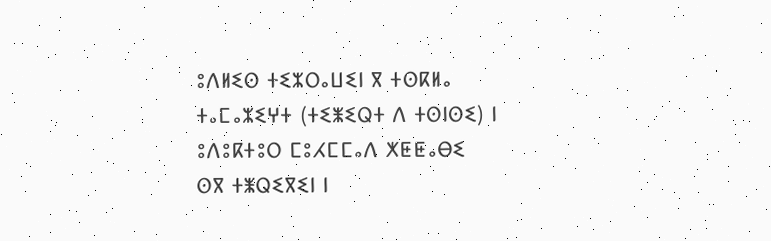ⵓⴷⵍⵉⵙ ⵜⵉⵣⵔⴰⵡⵉⵏ ⴳ ⵜⵙⴽⵍⴰ ⵜⴰⵎⴰⵣⵉⵖⵜ (ⵜⵉⵥⵉⵕⵜ ⴷ ⵜⵙⵏⵙⵉ) ⵏ ⵓⴷⵓⴽⵜⵓⵔ ⵎⵓⵃⵎⵎⴰⴷ ⵅⵟⵟⴰⴱⵉ
ⵙⴳ ⵜⵥⵕⵉⴳⵉⵏ ⵏ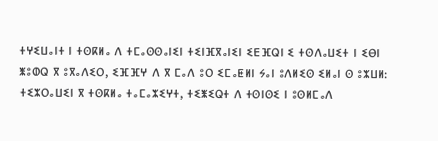ⵜⵖⵉⵡⴰⵏⵜ ⵏ ⵜⵙⴽⵍⴰ ⴷ ⵜⵎⴰⵙⵙⴰⵏⵉⵏ ⵜⵉⵏⴼⴳⴰⵏⵉⵏ ⵉⴹⴼⵕⵏ ⵉ ⵜⵙⴷⴰⵡⵉⵜ ⵏ ⵉⴱⵏ ⵥⵓⵀⵕ ⴳ ⵓⴳⴰⴷⵉⵔ, ⵉⴼⴼⵖ ⴷ ⴳ ⵎⴰⴷ ⵓⵔ ⵉⵎⴰⵟⵍⵏ ⵢⴰⵏ ⵓⴷⵍⵉⵙ ⵉⵍⴰⵏ ⵙ ⵓⵣⵡⵍ: ⵜⵉⵣⵔⴰⵡⵉⵏ ⴳ ⵜⵙⴽⵍⴰ ⵜⴰⵎⴰⵣⵉⵖⵜ, ⵜⵉⵥⵉⵕⵜ ⴷ ⵜⵙⵏⵙⵉ ⵏ ⵓⵙⵍⵎⴰⴷ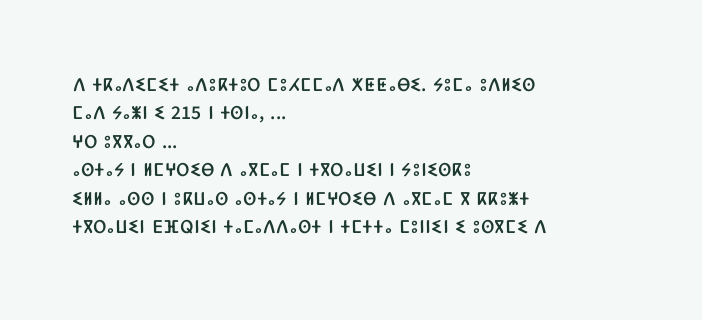ⴷ ⵜⴽⴰⴷⵉⵎⵉⵜ ⴰⴷⵓⴽⵜⵓⵔ ⵎⵓⵃⵎⵎⴰⴷ ⵅⵟⵟⴰⴱⵉ. ⵢⵓⵎⴰ ⵓⴷⵍⵉⵙ ⵎⴰⴷ ⵢⴰⵥⵏ ⵉ 215 ⵏ ⵜⵙⵏⴰ, ...
ⵖⵔ ⵓⴳⴳⴰⵔ ...
ⴰⵙⵜⴰⵢ ⵏ ⵍⵎⵖⵔⵉⴱ ⴷ ⴰⴳⵎⴰⵎ ⵏ ⵜⴳⵔⴰⵡⵉⵏ ⵏ ⵢⵓⵏⵉⵙⴽⵓ
ⵉⵍⵍⴰ ⴰⵙⵙ ⵏ ⵓⴽⵡⴰⵙ ⴰⵙⵜⴰⵢ ⵏ ⵍⵎⵖⵔⵉⴱ ⴷ ⴰⴳⵎⴰⵎ ⴳ ⴽⴽⵓⵥⵜ ⵜⴳⵔⴰⵡⵉⵏ ⴹⴼⵕⵏⵉⵏ ⵜⴰⵎⴰⴷⴷⴰⵙⵜ ⵏ ⵜⵎⵜⵜⴰ ⵎⵓⵏⵏⵉⵏ ⵉ ⵓⵙⴳⵎⵉ ⴷ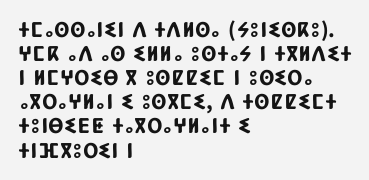ⵜⵎⴰⵙⵙⴰⵏⵉⵏ ⴷ ⵜⴷⵍⵙⴰ (ⵢⵓⵏⵉⵙⴽⵓ). ⵖⵎⴽ ⴰⴷ ⴰⵙ ⵉⵍⵍⴰ ⵓⵙⵜⴰⵢ ⵏ ⵜⴳⵍⴷⵉⵜ ⵏ ⵍⵎⵖⵔⵉⴱ ⴳ ⵓⵙⵇⵇⵉⵎ ⵏ ⵓⵙⵉⵔⴰ ⴰⴳⵔⴰⵖⵍⴰⵏ ⵉ ⵓⵙⴳⵎⵉ, ⴷ ⵜⵙⵇⵇⵉⵎⵜ ⵜⵓⵏⴱⵉⴹⵟ ⵜⴰⴳⵔⴰⵖⵍⴰⵏⵜ ⵉ ⵜⵏⴼⴳⵓⵔⵉⵏ ⵏ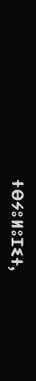ⵜⴱⵢⵓⵍⵓⵊⵉⵜ,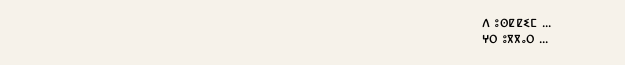ⴷ ⵓⵙⵇⵇⵉⵎ ...
ⵖⵔ ⵓⴳⴳⴰⵔ ...